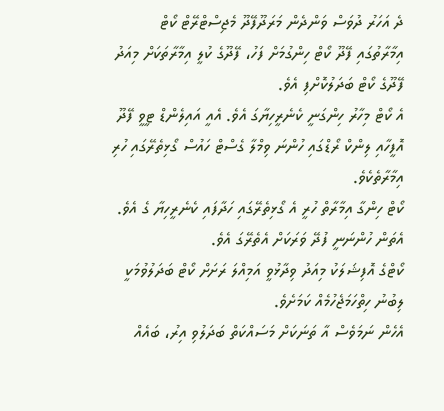ދެ އަހަރު ދުވަސް ވަންދެން މަރަދޫފޭދޫ މެޖިސްޓްރޭޓް ކޯޓް އިމާރާތުގައި ފޭދޫ ކޯޓް ހިންގުމަށް ފަހު، ފޭދޫގެ ކުލީ އިމާރާތަކަށް މިއަދު ފޭދޫގެ ކޯޓް ބަދަލުކޮށްފި އެވެ.
އެ ކޯޓް މިހާރު ހިންގަނީ ކެނެރީހިޔާގަ އެވެ. އެއީ އައިލެންޑް ޓީވީ ފޭދޫ އޮފީހާއި ލިންކް ރޯޑްގައި ހުންނަ ވިމްލާ ގެސްޓް ހައުސް ގޯޅިތެރޭގައި ހުރި އިމާރާތެކެވެ.
ކޯޓް ހިންގާ އިމާރާތް ހުރީ އެ ގޯޅިތެރޭގައި ހަދާފައި ކެނެރީހިޔާ ގެ އެވެ. އެތަން ހުންނަނީ ފުދޭ ވަރަކަށް އެތެރޭގަ އެވެ.
ކޯޓްގެ އޮފިޝަލަކު މިއަދު ވިދާޅުވީ އަމިއްލަ ރަށަށް ކޯޓް ބަދަލުވުމަކީ ލިބުނު ހިތްހަމަޖެހުމެއް ކަމަށެވެ.
އެހެން ނަމަވެސް އާ ތަނަކަށް މަސައްކަތް ބަދަލުވި އިރު، ބައެއް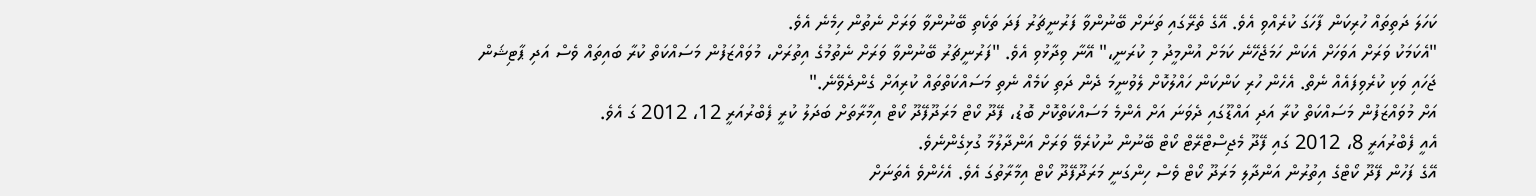ކަހަލަ ދަތިތައް ހުރިކަން ފާހަގަ ކުރެއްވި އެވެ. އޭގެ ތެރޭގައި ތަނަށް ބޭނުންވާ ފަރުނީޗަރު ފަދަ ތަކެތި ބޭނުންވާ ވަރަށް ނެތުން ހިމެނެ އެވެ.
"އެކަމަކު ވަރަށް އަވަހަށް އެކަން ހަމަޖެހޭނެ ކަމަށް އުންމީދު މި ކުރަނީ،" އޭނާ ވިދާޅުވި އެވެ. "ފަރުނީޗަރު ބޭނުންވާ ވަރަށް ނެތުމުގެ އިތުރަށް، މުވައްޒަފުން މަސައްކަތް ކުރާ ބައިތައް ވެސް އަދި ޕާޓިޝަން ޖަހައި ވަކި ކުރެވިފައެއް ނެތް. އެހެން ހުރި ކަންކަން ހައްލުކޮށް ލެވުނީމަ ދެން ދަތި ކަމެއް ނެތި މަސައްކަތްތައް ކުރިއަށް ގެންދެވޭނެ."
އަށް މުވައްޒަފުން މަސައްކަތް ކުރާ އަދި އައްޑޫގައި ދެވަނަ އަށް އެންމެ މަސައްކަތްކޮށް ބޮޑު، ފޭދޫ ކޯޓް މަރަދޫފޭދޫ ކޯޓް އިމާރާތަށް ބަދަލު ކުރީ ފެބްރުއަރީ 12، 2012 ގަ އެވެ.
އެއީ ފެބްރުއަރީ 8، 2012 ގައި ފޭދޫ މެޖިސްޓްރޭޓް ކޯޓް ބޭނުން ނުކުރެވޭ ވަރަށް އަންދާލުމާ ގުޅިގެންނެވެ.
އޭގެ ފަހުން ފޭދޫ ކޯޓްގެ އިތުރުން އަންދާލި މަރަދޫ ކޯޓް ވެސް ހިންގަނީ މަރަދޫފޭދޫ ކޯޓް އިމާރާތުގަ އެވެ. އެހެންވެ އެތަނަށް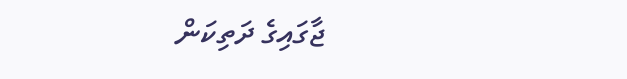ޖާގައިގެ ދަތިކަން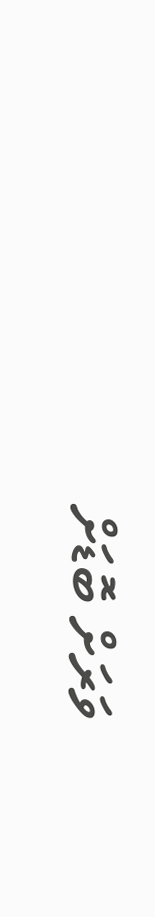ވަރަށް ބޮޑަށް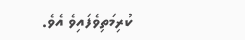ކުރިމަތިވެފައިވެ އެވެ.